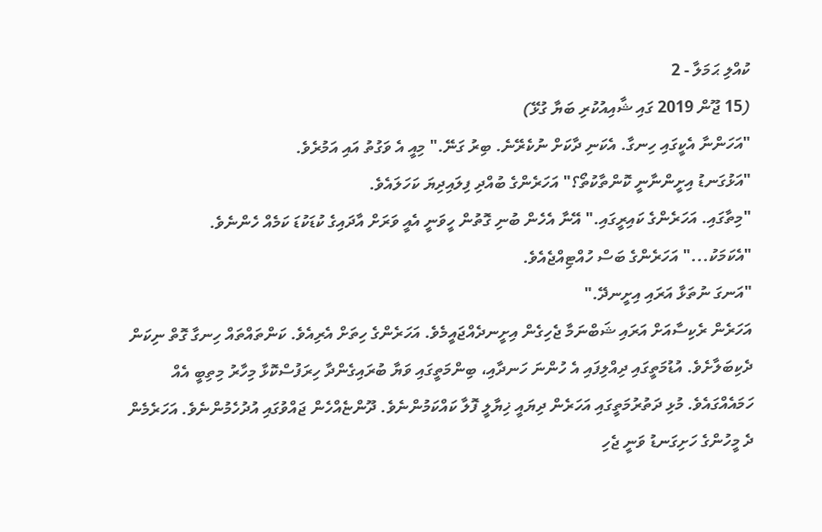ކުއްލި ޙަމަލާ - 2
(15 ޖޫން 2019 ގައި ޝާއިއުކުރި ބަޔާ ގުޅޭ)
"އަހަންނާ އެކީގައި ހިނގާ. އެކަނި ދާކަށް ނުކެރޭނެ. ބިރު ގަނޭ." މިއީ އެ ވަގުތު އައި އަމުރެވެ.
"އަޅުގަނޑު އިށީންނާނީ ކޮންތާކުތޯ؟" އަހަރެންގެ ބުއްދި ފިލައިދިޔަ ކަހަލައެވެ.
"މިތާގައި. އަހަރެންގެ ކައިރީގައި." އޭނާ އެހެން ބުނި ގޮތުން ހީވަނީ އެއީ ވަރަށް އާދައިގެ ކުޑަކުޑަ ކަމެއް ހެންނެވެ.
"އެކަމަކު..." އަހަރެންގެ ބަސް ހުއްޓިއްޖެއެވެ.
"އަނގަ ނުތަޅާ އަރައި އިށީނދޭ."
އަހަރެން ރެކިސާއަށް އަރައި ޝަބްނަމާ ޖެހިގެން އިށީނދެއްޖައީމެވެ. އަހަރެންގެ ހިތަށް އެރިއެވެ. ކަންތައްތައް ހިނގާ ގޮތް ނިކަން ދެކިބަލާށެވެ. އުޑުމަތީގައި ދިއްލިފައި އެ ހުންނަ ހަނދާއި، ބިންމަތީގައި ވަޔާ ބުރައިގެންދާ ހިރަފުސްކޮޅާ މިހާރު މިތިބީ އެއް ހަމައެއްގައެވެ. މުޅި ދަތުރުމަތީގައި އަހަރެން ދިޔައީ ޚިޔާލީ ފޮލާ ކައްކަމުންނެވެ. ދޫންޏެއްހެން ޖައްވުގައި އުދުހެމުންނެވެ. އަހަރެމެން ދެ މީހުންގެ ހަށިގަނޑު ވަނީ ޖެހި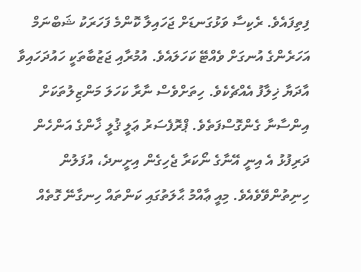ފިތިފައެވެ. ރެކިސާ ވަޅުގަނޑަށް ޖަހައިލާ ކޮންމެ ފަހަރަކު ޝަބްނަމް އަހަރެންގެ އުނގަށް ވެއްޓޭ ކަހަލައެވެ. އުމުރާއި ޖަޒުބާތަކީ ހައުދަހައިވާ އާދަޔާ ޚިލާފު އެއްޗެކެވެ. ހިތަށްވެސް ނާރާ ކަހަލަ މަންޒިލުތަކަށް އިންސާނާ ގެންގޮސްފަތެވެ. ޕްރޮފެސަރު ޢަލީ ޤުލީ ޚާންގެ އަންހެން ދަރިފުޅު އެ އިނީ އޭނާގެ ނޯކަރާ ޖެހިގެން އިށީނދެ، އުފަލުން ހިނިތުންވޭވެއެވެ. މިއީ ޢާއްމު ޙާލަތުގައި ކަންތައް ހިނގާނޭ ގޮތެއް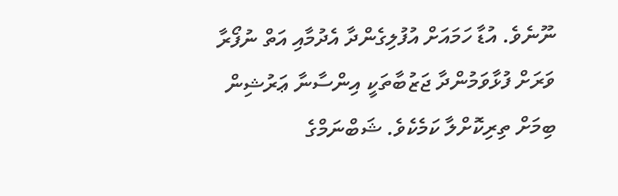ނޫނެވެ. އުޑާ ހަމައަށް އުފުލިގެންދާ އެދުމާއި އަތް ނުފޯރާ ވަރަށް ފުޅާވަމުންދާ ޖަޒުބާތަކީ އިންސާނާ ޢަރުޝިން ބިމަށް ތިރިކޮށްލާ ކަމެކެވެ. ޝަބްނަމްގެ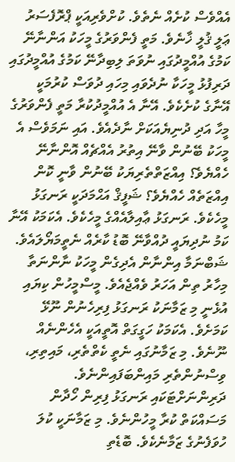އެއްވެސް ކުށެއް ނެތެވެ. ކުށްވެރިއަކީ ޕްރޮފެސަރު ޢަލީ ޤުލީ ޚާނެވެ. މަތީ ފެންވަރުގެ މީހަކު އަންނާނޭ ކަމުގެ އުއްމީދުގައި ނުވަތަ ލިބިދާނޭ ކަމުގެ އުއްމީދުގައި ދަރިފުޅު މީހަކާ ނުދެވައި މިހައި ދުވަސް ކުރުމަކީ އޭނާގެ ކުށެކެވެ. އޭނާ އެ އުއްމީދުކުރާ މަތީ ފެންވަރުގެ މީހާ އަދި ދުނިޔެއަކަށް ނާދެއެވެ. އައި ނަމަވެސް އެ މީހަކު ބޭނުން ވާނޭ އިތުރު އެއްޗެއް އޮންނާނޭ ހެއްޔެވެ؟ އިއްޒަތްތެރިޔަކު ބޭނުން ވާނީ ކޮން އިއްޒަތެއް ހެއްޔެވެ؟ ޝަފީޤް އަޙްމަދަކީ ރަނގަޅު މީހެކެވެ. ރަނގަޅު ޢާއިލާއެއްގެ މީހެކެވެ. އެކަމަކު އޭނާ ކަމު ނުދިޔައީ ދުއްވާނޭ ބޮޑު ކާރެއް ނެތީމަޔޯލައެވެ. ޝަބްނަމާ އިންނާން އެދިގެން މީހަކު ނާންނަތާ މިހާރު ތިން އަހަރު ވެއްޖެއެވެ. މީސްމީހުން ކިޔައި އުޅެނީ މި ޒަމާނަކު ރަނގަޅު ފިރިހެނުން ނޫޅޭ ކަމަށެވެ. އެކަމަކު ހަގީގަތް އޮތީއަކީ އެހެންނެއް ނޫނެވެ. މި ޒަމާނުގައި ނެތީ ކެތްތެރި، މައިތިރި، ވިސްނުންތެރި މައިންބަފައިންނެވެ. ދަރިންނަށްޓަކައި ރަނގަޅު ފިރިން ހޯދާން މަސައްކަތް ކުރާ މީހުންނެވެ. މި ޒަމާނަކީ ކުލަ ހުވަފެނުގެ ޒަމާނެކެވެ. ބޮޑެތި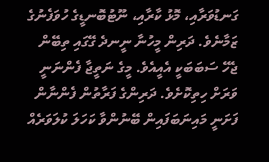ގަނޑުވަރާއި، މޮޅު ކާރާއި، ނޫޓުބޮނޑީގެ ހުވަފެނުގެ ޒަމާނެވެ. ދަރިން މީހުނާ ނީނދެ ގޭގައި ތިބޭން ޖެހޭ ސަބަބަކީ އެއީއެވެ. މީގެ ނަތީޖާ ފެންނަނީ ވަރަށް ހިތިކޮށެވެ. ދަރިންގެ ފަރާތުން ފެންނާން ފަށަނީ މައިނަބަފައިން ބޭނުންވާ ކަހަލަ ކުލަވަރެއް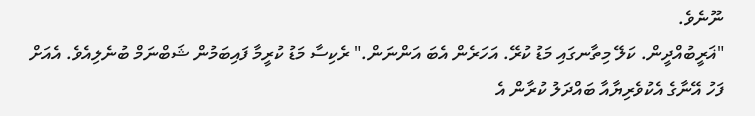ނޫނެވެ.
"ޣަރީބުއްދީން. ކަލޭ މިތާނގައި މަޑު ކުރޭ. އަހަރެން އެބަ އަންނަން." ރެކިސާ މަޑު ކުރީމާ ފައިބަމުން ޝަބްނަމް ބުނެލިއެވެ. އެއަށް ފަހު އޭނާގެ އެކުވެރިޔާއާ ބައްދަލު ކުރާން އެ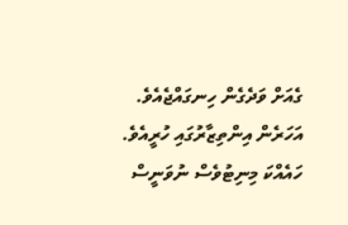ގެއަށް ވަދެގެން ހިނގައްޖެއެވެ. އަހަރެން އިންތިޒާރުގައި ހުރީއެވެ.
ހައެއްކަ މިނިޓުވެސް ނުވަނީސް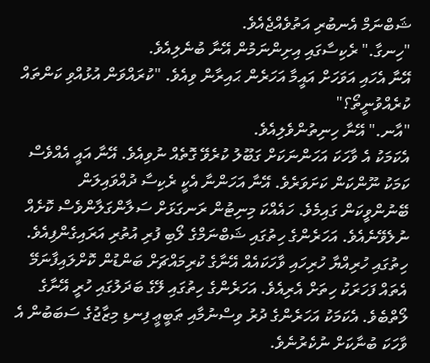ޝަބްނަމް އެނބުރި އަތުވެއްޖެއެވެ.
"ހިނގާ." ރެކިސާގައި އިށިންނަމުން އޭނާ ބުނެލިއެވެ.
އޭނާ އެހައި އަވަހަށް އައީމާ އަހަރެން ޙައިރާން ވިއެވެ. "ކުރައްވަން އުޅުއްވި ކަންތައް ކުރެއްވުނީތޯ؟"
"އާނ." އޭނާ ހިނިތުންވެލިއެވެ.
އެކަމަކު އެ ވާހަކަ އަހަންނަކަށް ގަބޫލު ކުރެވޭ ގޮތެއް ނުވިއެވެ. އޭނާ އައީ އެއްވެސް ކަމަކު ނޫންކަން ކަށަވަރެވެ. އޭނާ އަހަންނާ އެކީ ރެކިސާ ދުއްވައިލަން ބޭނުންވީކަން ގައިމެވެ. ހައެއްކަ މިނިޓުން ރަނގަޅަށް ސަލާންގަލާންވެސް ކޮށެއް ނުލެވޭނެއެވެ. އަހަރެންގެ ހިތުގައި ޝަބްނަމްގެ ލޯބި ފުރި އުތުރި އަރައިގެންފިއެވެ. ހިތުގައި ހުރިއްޔާ ހުރިހައި ވާހަކައެއް އޭނާގެ ކުރިމައްޗަށް ބަންޑުން ކޮށްލައިފާނަމޭ އެތައް ފަހަރަކު ހިތަށް އެރިއެވެ. އަހަރެންގެ ހިތުގައި ލޭގެ ބަދަލުގައި ހުރީ އޭނާގެ ލޯތްބެވެ. އެކަމަކު އަހަރެންގެ ދުރު ވިސްނުމާއި ޠަބީޢީ ފިނޑި މިޒާޖުގެ ސަބަބުން އެ ވާހަކަ ބުނާކަށް ނުކެރުނެވެ.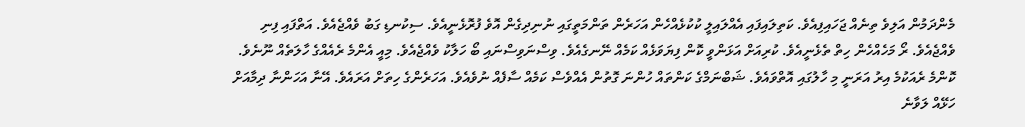މެންދަމުން އަލިވެ ތިނެއް ޖަހައިފިއެވެ. ކަތިލައިފައި އެއްލައިލީ ކުކުޅެއްހެން އަހަރެން ތަންމަތީގައި ނުނިދިގެން އޮވެ ފުރޮޅެނީއެވެ. ސިކުނޑި ގަބު ވެއްޖެއެވެ. އަތްފައި ފިނި ވެއްޖެއެވެ. ރޯ މަހެއްހެން ހިތް ތެޅެނީއެވެ. ކުރިއަށް އަޅަންވީ ކޮން ފިޔަވަޅެއް ކަމެއް ނޭނގެއެވެ. ވިސްނަވިސްނައި ބޯ ހަލާކު ވެއްޖެއެވެ. މިއީ އެންމެ ރެއެއްގެ ހާލަތެއް ނޫނެވެ. ކޮންމެ ރެއަކުމެ އިރު އަރަނީ މި ހާލުގައި އޮތްވައެވެ. ޝަބްނަމްގެ ކަންތައް ހުންނަ ގޮތުން އެއްވެސް ކަމެއް ސާފެއް ނުވެއެވެ. އަހަރެންގެ ހިތަށް އަރައެވެ. އޭނާ އަހަންނާ ދިމާއަށް ހަޅޭއް ލަވާނެ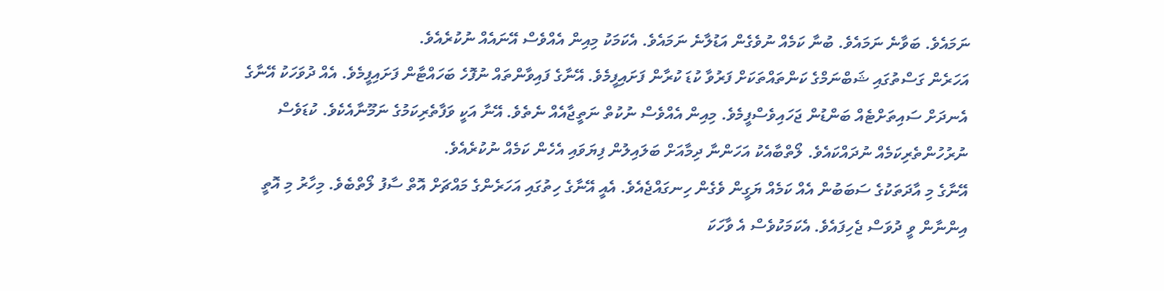ނަމައެވެ. ބަވާނެ ނަމައެވެ. ބުނާ ކަމެއް ނުވެގެން އަޑުލާނެ ނަމައެވެ. އެކަމަކު މިއިން އެއްވެސް އޭނައެއް ނުކުރެއެވެ.
އަހަރެން ގަސްތުގައި ޝަބްނަމްގެ ކަންތައްތަކަށް ފަރުވާ ކުޑަ ކުރާން ފަށައިފީމެވެ. އޭނާގެ ފައިވާންތައް ނުފޮހެ ބަހައްޓާން ފަށައިފީމެވެ. އެއް ދުވަހަކު އޭނާގެ އެނދަށް ސައިތަށްޓެއް ބަންޑުން ޖަހައިވެސްފީމެވެ. މިއިން އެއްވެސް ނުކުތް ނަތީޖާއެއް ނެތެވެ. އޭނާ އަކީ ވަފާތެރިކަމުގެ ނަމޫނާއެކެވެ. ކުޑަވެސް ނުރުހުންތެރިކަމެއް ނުދައްކައެވެ. ލޯތްބާއެކު އަހަންނާ ދިމާއަށް ބަލައިލުން ފިޔަވައި އެހެން ކަމެއް ނުކުރެއެވެ.
އޭނާގެ މި އާދަތަކުގެ ސަބަބުން އެއް ކަމެއް ޔަގީން ވެގެން ހިނގައްޖެއެވެ. އެއީ އޭނާގެ ހިތުގައި އަހަރެންގެ މައްޗަށް އޮތް ސާފު ލޯތްބެވެ. މިހާރު މި އޮތީ އިންނާން ވީ ދުވަސް ޖެހިފައެވެ. އެކަމަކުވެސް އެ ވާހަކަ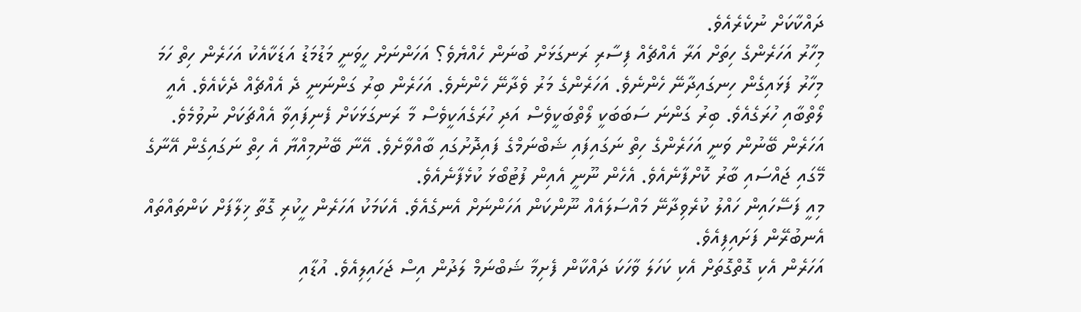ދައްކާކަށް ނުކެރެއެވެ.
މިހާރު އަހަރެންގެ ހިތަށް އަރާ އެއްޗެއް ފިސާރި ރަނގަޅަށް ބުނަން ހެއްޔެވެ؟ އަހަންނަށް ހީވަނީ މަޑުމަޑު އަޑަކާއެކު އަހަރެން ހިތް ހަމަ މިހާރު ފަޅައިގެން ހިނގައިދާނޭ ހެންނެވެ. އަހަރެންގެ މަރު ވެދާނޭ ހެންނެވެ. އަހަރެން ބިރު ގަންނަނީ ދެ އެއްޗެއް ދެކެއެވެ. އެއީ ލޯތްބާއި ހުރަގެއެވެ. ބިރު ގަންނަ ސަބަބަކީ ލޯތްބަކީވެސް އަދި ހުރަގެއަކީވެސް މާ ރަނގަޅަކަށް ފެނިފައިވާ އެއްޗަކަށް ނުވުމެވެ. އަހަރެން ބޭނުން ވަނީ އަހަރެންގެ ހިތް ނަގައިފައި ޝަބްނަމްގެ ފައިދޮށުގައި ބާއްވާށެވެ. އޭނާ ބޭނުމިއްޔާ އެ ހިތް ނަގައިގެން އޭނާގެ މޭގައި ޖައްސައި ބާރު ކޮށްފާނެއެވެ. އެހެން ނޫނީ އެއިން ފުޓުބޯޅަ ކުޅެފާނެއެވެ.
މިއީ ފަސޭހައިން ހައްލު ކުރެވިދާނޭ މައްސަލައެއް ނޫންކަން އަހަންނަށް އެނގެއެވެ. އެކަމަކު އަހަރެން ހީކުރި ގޮތާ ޚިލާފަށް ކަންތައްތައް އެނބުރޭން ފަށައިފިއެވެ.
އަހަރެން އެކި ގޮތްގޮތަށް އެކި ކަހަލަ ވާހަކަ ދައްކާން ފެށިމާ ޝަބްނަމް ލަދުން އިސް ޖަހައިލިއެވެ. އުޑާއި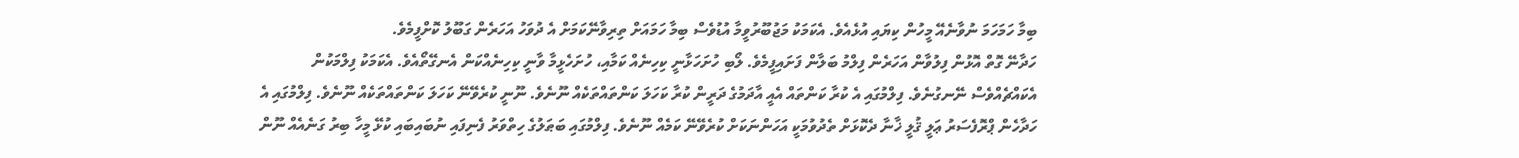ބިމާ ހަމަހަމަ ނުވާނެއޭ މީހުން ކިޔައި އުޅެއެވެ. އެކަމަކު މަޖުބޫރުވީމާ އުޑުވެސް ބިމާ ހަމައަށް ތިރިވާނޭކަމަށް އެ ދުވަހު އަހަރެން ގަބޫލު ކޮށްފީމެވެ.
ހަދާނޭ ގޮތް އޮޅުން ފިލުވާން އަހަރެން ފިލްމު ބަލާން ފަށައިފީމެވެ. ލޯބި ހުށަހަޅާނީ ކިހިނެއް ކަމާއި، ހުށަހެޅީމާ ވާނީ ކިހިނެއްކަން އެނގޭތޯއެވެ. އެކަމަކު ފިލްމަކުން އެކައްޗެއްވެސް ނޭނގުނެވެ. ފިލްމުގައި އެ ކުރާ ކަންތައް އެއީ އާދަމުގެ ދަރީން ކުރާ ކަހަލަ ކަންތައްތަކެއް ނޫނެވެ. ނޫނީ ކުރެވޭނޭ ކަހަލަ ކަންތައްތަކެއް ނޫނެވެ. ފިލްމުގައި އެ ހަދާހެން ޕްރޮފެސަރު ޢަލީ ޤުލީ ޚާނާ ދެކޮޅަށް ތެދުވުމަކީ އަހަންނަކަށް ކުރެވޭނޭ ކަމެއް ނޫނެވެ. ފިލްމުގައި ބަޠަލުގެ ހިތްވަރު ފެނިފައި ނުބައިބައި ކުޅޭ މީހާ ބިރު ގަނެއެއް ނޫން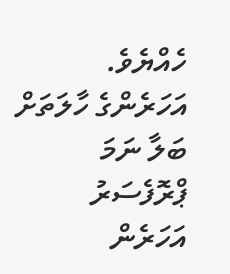ހެއްޔެވެ. އަހަރެންގެ ހާލަތަށް ބަލާ ނަމަ ޕްރޮފެސަރު އަހަރެން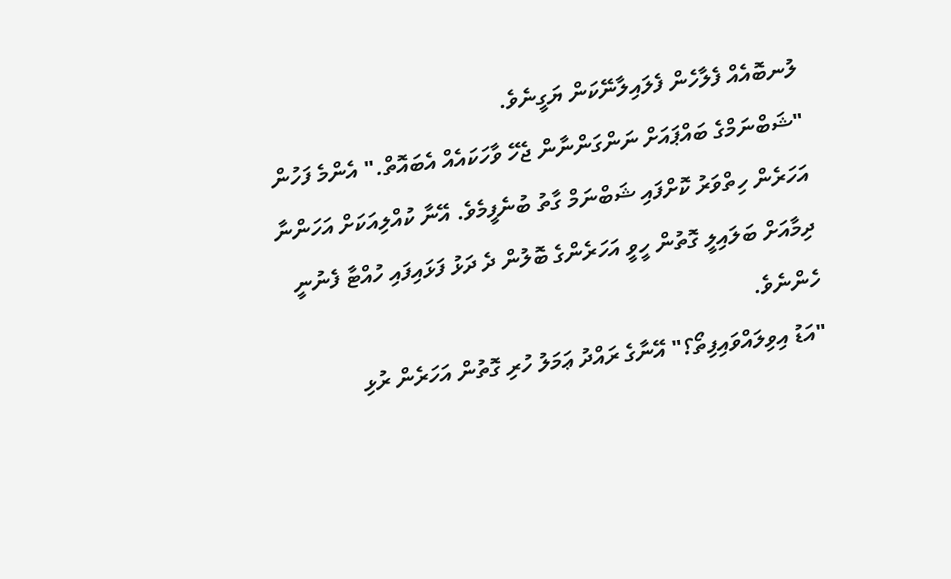ލުނބޮއެއް ފެލާހެން ފެލައިލާނޭކަން ޔަގީނެވެ.
"ޝަބްނަމްގެ ބައްޕައަށް ނަންގަންނާން ޖެހޭ ވާހަކައެއް އެބައޮތް." އެންމެ ފަހުން އަހަރެން ހިތްވަރު ކޮށްފައި ޝަބްނަމް ގާތު ބުނެފީމެވެ. އޭނާ ކުއްލިއަކަށް އަހަންނާ ދިމާއަށް ބަލައިލީ ގޮތުން ހީވީ އަހަރެންގެ ބޮލުން ދެ ދަޅު ފަޅައިފައި ހުއްޓާ ފެނުނީ ހެންނެވެ.
"އަޑު އިވިލައްވައިފިތޯ؟" އޭނާގެ ރައްދު ޢަމަލު ހުރި ގޮތުން އަހަރެން ރުޅި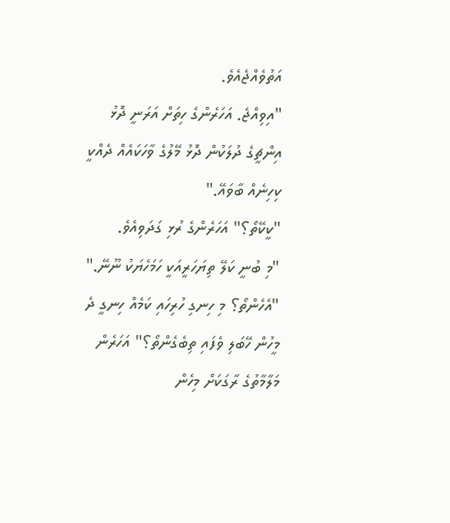އަތުވެއްޖެއެވެ.
"އިވިއްޖެ. އަހަރެންގެ ހިތަށް އަރަނީ ދޮޅު އިންޗީގެ ދުލަކުން ދޮޅު މޭލުގެ ވާހަކައެއް ދެއްކީ ކިހިނެއް ބާވައޭ."
"ކީކޭތޯ؟" އަހަރެންގެ ރުޅި ގަދަވިއެވެ.
"މި ބުނީ ކަލޭ ތިޔަހަރީއަކީ ހަމަހެޔަކު ނޫނޭ."
"އެހެންތޯ؟ މި ހިނގި ހުރިހައި ކަމެއް ހިނގީ ދެ މީހުން ހޭބަލި ވެފައި ތިބެގެންތޯ؟" އަހަރެން މަލާމާތުގެ ރާގަކަށް މިހެން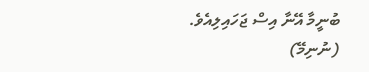ބުނީމާ އޭނާ އިސް ޖަހައިލިއެވެ.
(ނުނިމޭ)